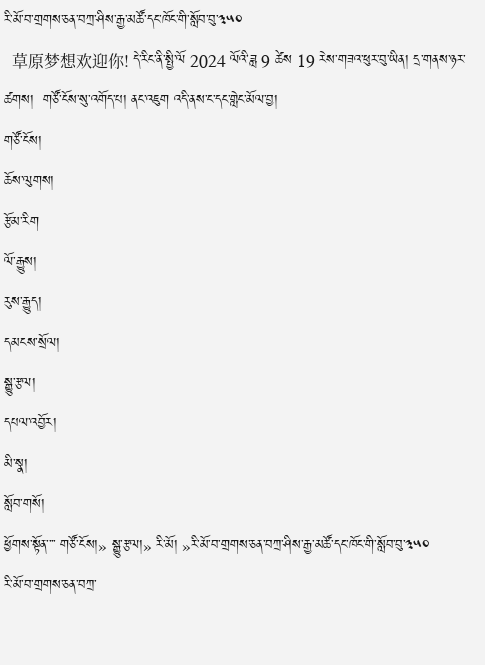རི་མོ་བ་གྲགས་ཅན་བཀྲ་ཤིས་རྒྱ་མཚོ་དང་ཁོང་གི་སློབ་བུ་༣༥༠
  草原梦想欢迎你! དེ་རིང་ནི་སྤྱི་ལོ 2024 ལོའི་ཟླ 9 ཚེས 19 རེས་གཟའ་ཕུར་བུ་ཡིན། དྲ་གནས་ཉར་ཚགས།  གཙོ་ངོས་སུ་འགོད་པ། ནང་འཇུག འདི་ནས་ང་དང་གླེང་མོལ་བྱ།
གཙོ་ངོས།
ཆོས་ལུགས།
རྩོམ་རིག
ལོ་རྒྱུས།
རུས་རྒྱུད།
དམངས་སྲོལ།
སྒྱུ་རྩལ།
དཔལ་འབྱོར།
མི་སྣ།
སློབ་གསོ།
ཕྱོགས་སྟོན་་་་ གཙོ་ངོས།» སྒྱུ་རྩལ།» རི་མོ། »རི་མོ་བ་གྲགས་ཅན་བཀྲ་ཤིས་རྒྱ་མཚོ་དང་ཁོང་གི་སློབ་བུ་༣༥༠
རི་མོ་བ་གྲགས་ཅན་བཀྲ་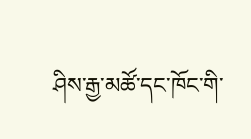ཤིས་རྒྱ་མཚོ་དང་ཁོང་གི་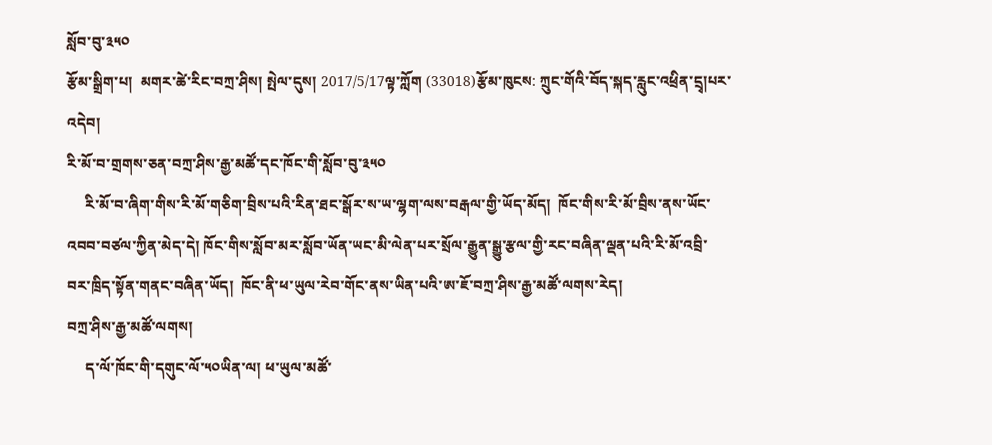སློབ་བུ་༣༥༠
རྩོམ་སྒྲིག་པ།  མགར་ཚེ་རིང་བཀྲ་ཤིས། སྤེལ་དུས། 2017/5/17ལྟ་ཀློག (33018)རྩོམ་ཁུངས: ཀྲུང་གོའི་བོད་སྐད་རླུང་འཕྲིན་དྲྭ།པར་འདེབ།
རི་མོ་བ་གྲགས་ཅན་བཀྲ་ཤིས་རྒྱ་མཚོ་དང་ཁོང་གི་སློབ་བུ་༣༥༠
     རི་མོ་བ་ཞིག་གིས་རི་མོ་གཅིག་བྲིས་པའི་རིན་ཐང་སྒོར་ས་ཡ་ལྷག་ལས་བརྒལ་གྱི་ཡོད་མོད།  ཁོང་གིས་རི་མོ་བྲིས་ནས་ཡོང་འབབ་བཙལ་ཀྱིན་མེད་དེ། ཁོང་གིས་སློབ་མར་སློབ་ཡོན་ཡང་མི་ལེན་པར་སྲོལ་རྒྱུན་སྒྱུ་རྩལ་གྱི་རང་བཞིན་ལྡན་པའི་རི་མོ་འབྲི་བར་ཁྲིད་སྟོན་གནང་བཞིན་ཡོད།  ཁོང་ནི་ཕ་ཡུལ་རེབ་གོང་ནས་ཡིན་པའི་ཨ་ཇོ་བཀྲ་ཤིས་རྒྱ་མཚོ་ལགས་རེད།
བཀྲ་ཤིས་རྒྱ་མཚོ་ལགས།
     ད་ལོ་ཁོང་གི་དགུང་ལོ་༥༠ཡིན་ལ། ཕ་ཡུལ་མཚོ་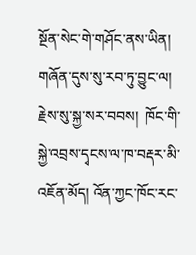སྔོན་སེང་གེ་གཤོང་ནས་ཡིན། གཞོན་དུས་སུ་རབ་ཏུ་བྱུང་ལ། རྗེས་སུ་སྐྱ་སར་བབས།  ཁོང་གི་སྐྱེ་འབྲས་དྭངས་ལ་ཁ་བརྡར་མི་འཇོན་མོད། འོན་ཀྱང་ཁོང་རང་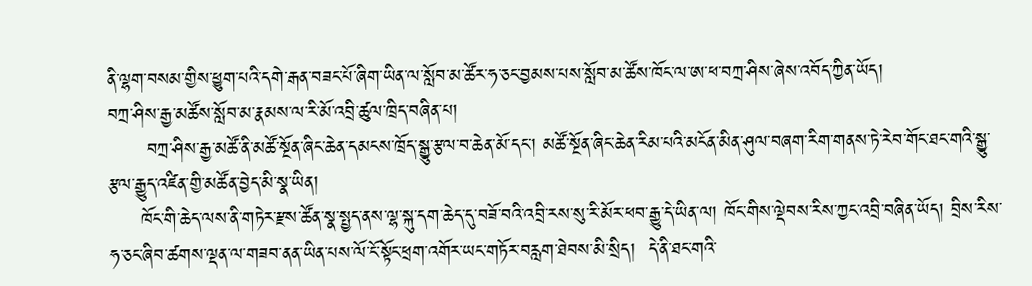ནི་ལྷག་བསམ་གྱིས་ཕྱུག་པའི་དགེ་རྒན་བཟང་པོ་ཞིག་ཡིན་ལ་སློབ་མ་ཚོར་ཧ་ཅང་བྱམས་པས་སློབ་མ་ཚོས་ཁོང་ལ་ཨ་ཕ་བཀྲ་ཤིས་ཞེས་འབོད་ཀྱིན་ཡོད།
བཀྲ་ཤིས་རྒྱ་མཚོས་སློབ་མ་རྣམས་ལ་རི་མོ་འབྲི་ཚུལ་ཁྲིད་བཞིན་པ།
      བཀྲ་ཤིས་རྒྱ་མཚོ་ནི་མཚོ་སྔོན་ཞིང་ཆེན་དམངས་ཁྲོད་སྒྱུ་རྩལ་བ་ཆེན་མོ་དང་། མཚོ་སྔོན་ཞིང་ཆེན་རིམ་པའི་མངོན་མིན་ཤུལ་བཞག་རིག་གནས་ཏེ་རེབ་གོང་ཐང་གའི་སྒྱུ་རྩལ་རྒྱུད་འཛིན་གྱི་མཚོན་བྱེད་མི་སྣ་ཡིན།
     ཁོང་གི་ཆེད་ལས་ནི་གཏེར་རྫས་ཚོན་སྣ་སྤྱད་ནས་ལྷ་སྐུ་དག་ཆེད་དུ་བཟོ་བའི་འབྲི་རས་སུ་རི་མོར་ཕབ་རྒྱུ་དེ་ཡིན་ལ། ཁོང་གིས་ལྡེབས་རིས་ཀྱང་འབྲི་བཞིན་ཡོད། བྲིས་རིས་ཧ་ཅང་ཞིབ་ཚགས་ལྡན་ལ་གཟབ་ནན་ཡིན་པས་ལོ་ངོ་སྟོང་ཕྲག་འགོར་ཡང་གཏོར་བརླག་ཐེབས་མི་སྲིད།  དེ་ནི་ཐང་གའི་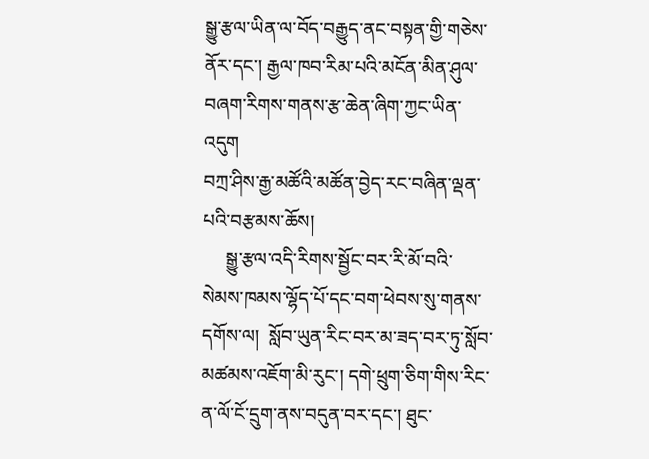སྒྱུ་རྩལ་ཡིན་ལ་བོད་བརྒྱུད་ནང་བསྟན་གྱི་གཅེས་ནོར་དང་། རྒྱལ་ཁབ་རིམ་པའི་མངོན་མིན་ཤུལ་བཞག་རིགས་གནས་རྩ་ཆེན་ཞིག་ཀྱང་ཡིན་འདུག
བཀྲ་ཤིས་རྒྱ་མཚོའི་མཚོན་བྱེད་རང་བཞིན་ལྡན་པའི་བརྩམས་ཆོས།
     སྒྱུ་རྩལ་འདི་རིགས་སྦྱོང་བར་རི་མོ་བའི་སེམས་ཁམས་ལྷོད་པོ་དང་བག་ཕེབས་སུ་གནས་དགོས་ལ།  སློབ་ཡུན་རིང་བར་མ་ཟད་བར་ཏུ་སློབ་མཚམས་འཇོག་མི་རུང་། དགེ་ཕྲུག་ཅིག་གིས་རིང་ན་ལོ་ངོ་དྲུག་ནས་བདུན་བར་དང་། ཐུང་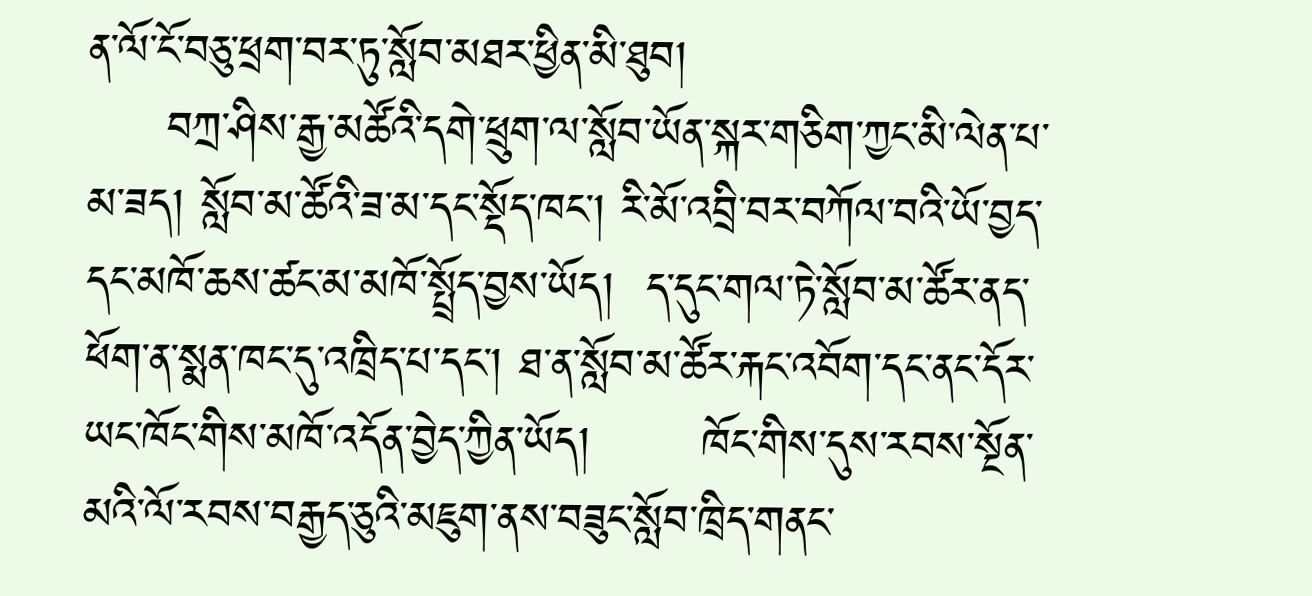ན་ལོ་ངོ་བཅུ་ཕྲག་བར་ཏུ་སློབ་མཐར་ཕྱིན་མི་ཐུབ།
     བཀྲ་ཤིས་རྒྱ་མཚོའི་དགེ་ཕྲུག་ལ་སློབ་ཡོན་སྐར་གཅིག་ཀྱང་མི་ལེན་པ་མ་ཟད། སློབ་མ་ཚོའི་ཟ་མ་དང་སྡོད་ཁང་། རི་མོ་འབྲི་བར་བཀོལ་བའི་ཡོ་བྱད་དང་མཁོ་ཆས་ཚང་མ་མཁོ་སྤྲོད་བྱས་ཡོད།  ད་དུང་གལ་ཏེ་སློབ་མ་ཚོར་ནད་ཕོག་ན་སྨན་ཁང་དུ་འཁྲིད་པ་དང་། ཐ་ན་སློབ་མ་ཚོར་རྐང་འབོག་དང་ནང་དོར་ཡང་ཁོང་གིས་མཁོ་འདོན་བྱེད་ཀྱིན་ཡོད།       ཁོང་གིས་དུས་རབས་སྔོན་མའི་ལོ་རབས་བརྒྱད་ཅུའི་མཇུག་ནས་བཟུང་སློབ་ཁྲིད་གནང་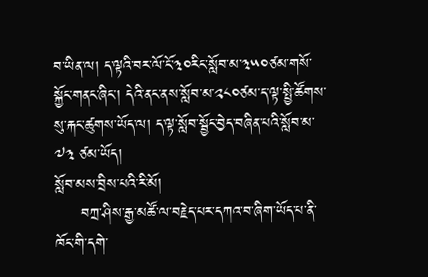བ་ཡིན་ལ། ད་ལྟའི་བར་ལོ་ངོ་༣༠རིང་སློབ་མ་༣༥༠ཙམ་གསོ་སྐྱོང་གནང་ཞིང་། དེའི་ནང་ནས་སློབ་མ་༢༨༠ཙམ་ད་ལྟ་སྤྱི་ཚོགས་སུ་རྐང་ཚུགས་ཡོད་ལ། ད་ལྟ་སློབ་སྦྱོང་བྱེད་བཞིན་པའི་སློབ་མ་༧༣ ཙམ་ཡོད།
སློབ་མས་བྲིས་པའི་རི་མོ།
     བཀྲ་ཤིས་རྒྱ་མཚོ་ལ་བརྗེད་པར་དཀའ་བ་ཞིག་ཡོད་པ་ནི་ཁོང་གི་དགེ་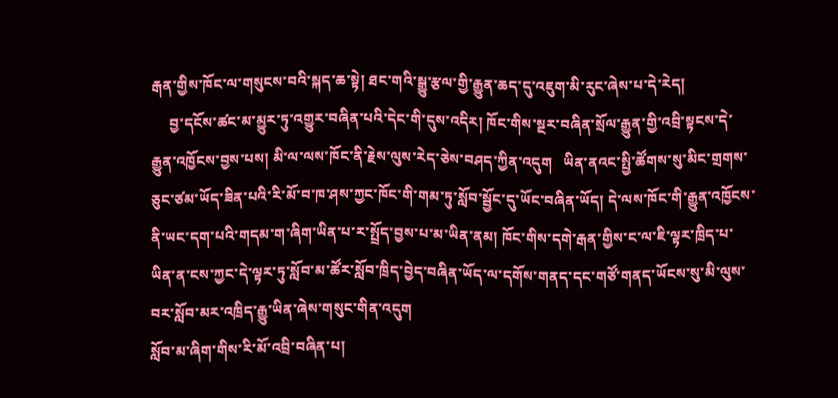རྒན་གྱིས་ཁོང་ལ་གསུངས་བའི་སྐད་ཆ་སྟེ། ཐང་གའི་སྒྱུ་རྩལ་གྱི་རྒྱུན་ཆད་དུ་འཇུག་མི་རུང་ཞེས་པ་དེ་རེད།
     བྱ་དངོས་ཚང་མ་མྱུར་ཏུ་འགྱུར་བཞིན་པའི་དེང་གི་དུས་འདིར། ཁོང་གིས་སྔར་བཞིན་སྲོལ་རྒྱུན་གྱི་འབྲི་སྟངས་དེ་རྒྱུན་འཁྱོངས་བྱས་པས། མི་ལ་ལས་ཁོང་ནི་རྗེས་ལུས་རེད་ཅེས་བཤད་ཀྱིན་འདུག   ཡིན་ནའང་སྤྱི་ཚོགས་སུ་མིང་གྲགས་ཅུང་ཙམ་ཡོད་ཟིན་པའི་རི་མོ་བ་ཁ་ཤས་ཀྱང་ཁོང་གི་གམ་ཏུ་སློབ་སྦྱོང་དུ་ཡོང་བཞིན་ཡོད། དེ་ལས་ཁོང་གི་རྒྱུན་འཁྱོངས་ནི་ཡང་དག་པའི་གདམ་ག་ཞིག་ཡིན་པ་ར་སྤྲོད་བྱས་པ་མ་ཡིན་ནམ། ཁོང་གིས་དགེ་རྒན་གྱིས་ང་ལ་ཇི་ལྟར་ཁྲིད་པ་ཡིན་ན་ངས་ཀྱང་དེ་ལྟར་ཏུ་སློབ་མ་ཚོར་སློབ་ཁྲིད་བྱེད་བཞིན་ཡོད་ལ་དགོས་གནད་དང་གཙོ་གནད་ཡོངས་སུ་མི་ལུས་བར་སློབ་མར་འཁྲིད་རྒྱུ་ཡིན་ཞེས་གསུང་གིན་འདུག
སློབ་མ་ཞིག་གིས་རི་མོ་འབྲི་བཞིན་པ།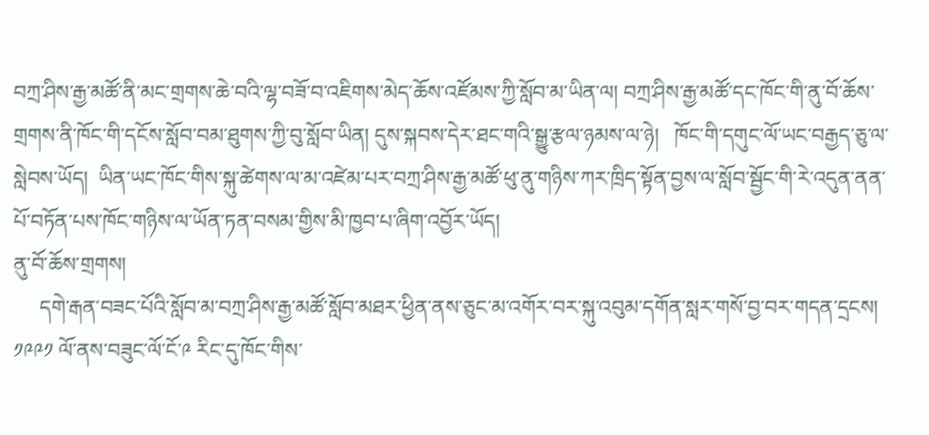བཀྲ་ཤིས་རྒྱ་མཚོ་ནི་མང་གྲགས་ཆེ་བའི་ལྷ་བཟོ་བ་འཇིགས་མེད་ཆོས་འཛོམས་ཀྱི་སློབ་མ་ཡིན་ལ། བཀྲ་ཤིས་རྒྱ་མཚོ་དང་ཁོང་གི་ནུ་བོ་ཆོས་གྲགས་ནི་ཁོང་གི་དངོས་སློབ་བམ་ཐུགས་ཀྱི་བུ་སློབ་ཡིན། དུས་སྐབས་དེར་ཐང་གའི་སྒྱུ་རྩལ་ཉམས་ལ་ཉེ།   ཁོང་གི་དགུང་ལོ་ཡང་བརྒྱད་ཅུ་ལ་སླེབས་ཡོད།  ཡིན་ཡང་ཁོང་གིས་སྐུ་ཚེགས་ལ་མ་འཛེམ་པར་བཀྲ་ཤིས་རྒྱ་མཚོ་ཕུ་ནུ་གཉིས་ཀར་ཁྲིད་སྟོན་བྱས་ལ་སློབ་སྦྱོང་གི་རེ་འདུན་ནན་པོ་བཏོན་པས་ཁོང་གཉིས་ལ་ཡོན་ཏན་བསམ་གྱིས་མི་ཁྱབ་པ་ཞིག་འབྱོར་ཡོད།
ནུ་བོ་ཆོས་གྲགས།
     དགེ་རྒན་བཟང་པོའི་སློབ་མ་བཀྲ་ཤིས་རྒྱ་མཚོ་སློབ་མཐར་ཕྱིན་ནས་ཅུང་མ་འགོར་བར་སྐུ་འབུམ་དགོན་སླར་གསོ་བྱ་བར་གདན་དྲངས། ༡༩༩༡ ལོ་ནས་བཟུང་ལོ་ངོ་༩ རིང་དུ་ཁོང་གིས་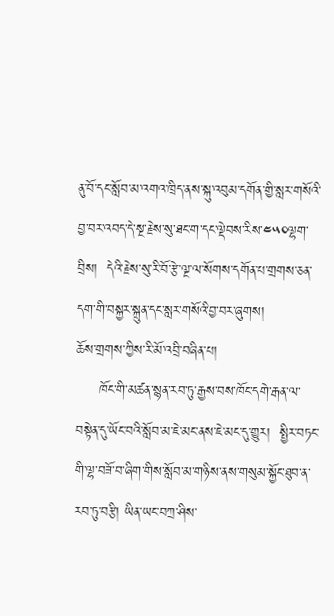ནུ་བོ་དང་སློབ་མ་འགའ་ཁྲིད་ནས་སྐུ་འབུམ་དགོན་གྱི་སླར་གསོའི་བྱ་བར་འབད་དེ་སྔ་རྗེས་སུ་ཐང་ག་དང་ལྡེབས་རིས་༤༥༠ལྷག་བྲིས།  དེའི་རྗེས་སུ་རི་བོ་རྩེ་ལྔ་ལ་སོགས་དགོན་པ་གྲགས་ཅན་དག་གི་བསྐྱར་སྐྲུན་དང་སླར་གསོའི་བྱ་བར་ཞུགས།
ཆོས་གྲགས་ཀྱིས་རི་མོ་འབྲི་བཞིན་པ།
     ཁོང་གི་མཚན་སྙན་རབ་ཏུ་རྒྱས་བས་ཁོང་དགེ་རྒན་ལ་བསྟེན་དུ་ཡོང་བའི་སློབ་མ་ཇེ་མང་ནས་ཇེ་མང་དུ་གྱུར།  སྤྱིར་བཏང་གི་ལྷ་བཟོ་བ་ཞིག་གིས་སློབ་མ་གཉིས་ནས་གསུམ་སྐྱོང་ཐུབ་ན་རབ་ཏུ་བརྩི། ཡིན་ཡང་བཀྲ་ཤིས་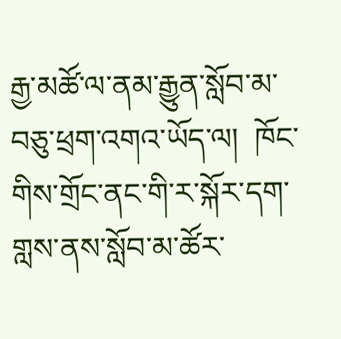རྒྱ་མཚོ་ལ་ནམ་རྒྱུན་སློབ་མ་བཅུ་ཕྲག་འགའ་ཡོད་ལ།  ཁོང་གིས་གྲོང་ནང་གི་ར་སྐོར་དག་གླས་ནས་སློབ་མ་ཚོར་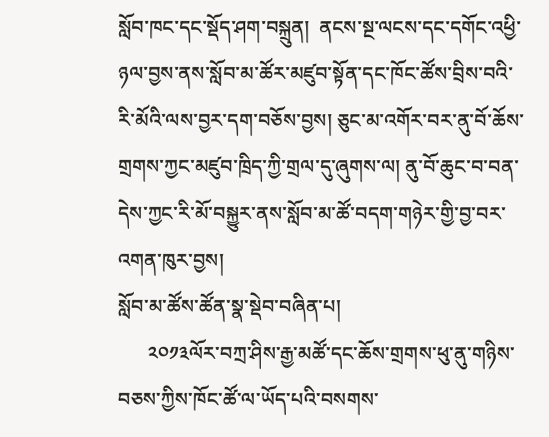སློབ་ཁང་དང་སྡོད་ཤག་བསྐྲུན།  ནངས་སྔ་ལངས་དང་དགོང་འཕྱི་ཉལ་བྱས་ནས་སློབ་མ་ཚོར་མཛུབ་སྟོན་དང་ཁོང་ཚོས་བྲིས་བའི་རི་མོའི་ལས་བྱར་དག་བཅོས་བྱས། ཅུང་མ་འགོར་བར་ནུ་བོ་ཆོས་གྲགས་ཀྱང་མཛུབ་ཁྲིད་ཀྱི་གྲལ་དུ་ཞུགས་ལ། ནུ་བོ་ཆུང་བ་བན་དེས་ཀྱང་རི་མོ་བསྐྱུར་ནས་སློབ་མ་ཚོ་བདག་གཉེར་གྱི་བྱ་བར་འགན་ཁུར་བྱས།
སློབ་མ་ཚོས་ཚོན་སྣ་སྡེབ་བཞིན་པ།
      ༢༠༡༣ལོར་བཀྲ་ཤིས་རྒྱ་མཚོ་དང་ཆོས་གྲགས་ཕུ་ནུ་གཉིས་བཅས་ཀྱིས་ཁོང་ཚོ་ལ་ཡོད་པའི་བསགས་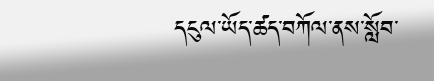དངུལ་ཡོད་ཚད་བཀོལ་ནས་སློབ་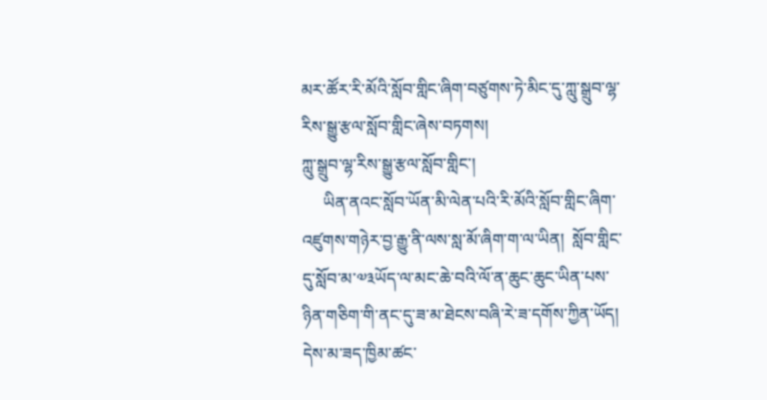མར་ཚོར་རི་མོའི་སློབ་གླིང་ཞིག་བཙུགས་ཏེ་མིང་དུ་ཀླུ་སྒྲུབ་ལྷ་རིས་སྒྱུ་རྩལ་སློབ་གླིང་ཞེས་བཏགས།
ཀླུ་སྒྲུབ་ལྷ་རིས་སྒྱུ་རྩལ་སློབ་གླིང་།
     ཡིན་ནའང་སློབ་ཡོན་མི་ལེན་པའི་རི་མོའི་སློབ་གླིང་ཞིག་འཛུགས་གཉེར་བྱ་རྒྱུ་ནི་ལས་སླ་མོ་ཞིག་ག་ལ་ཡིན།  སློབ་གླིང་དུ་སློབ་མ་༧༣ཡོད་ལ་མང་ཆེ་བའི་ལོ་ན་ཆུང་ཆུང་ཡིན་པས་ཉིན་གཅིག་གི་ནང་དུ་ཟ་མ་ཐེངས་བཞི་རེ་ཟ་དགོས་ཀྱིན་ཡོད། དེས་མ་ཟད་ཁྱིམ་ཚང་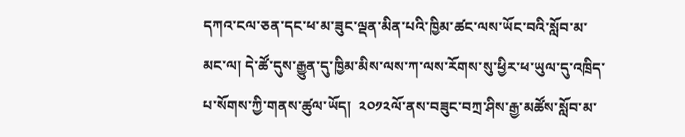དཀའ་ངལ་ཅན་དང་ཕ་མ་ཟུང་ལྡན་མིན་པའི་ཁྱིམ་ཚང་ལས་ཡོང་བའི་སློབ་མ་མང་ལ། དེ་ཚོ་དུས་རྒྱུན་དུ་ཁྱིམ་མིས་ལས་ཀ་ལས་རོགས་སུ་ཕྱིར་ཕ་ཡུལ་དུ་འཁྲིད་པ་སོགས་ཀྱི་གནས་ཚུལ་ཡོད།  ༢༠༡༢ལོ་ནས་བཟུང་བཀྲ་ཤིས་རྒྱ་མཚོས་སློབ་མ་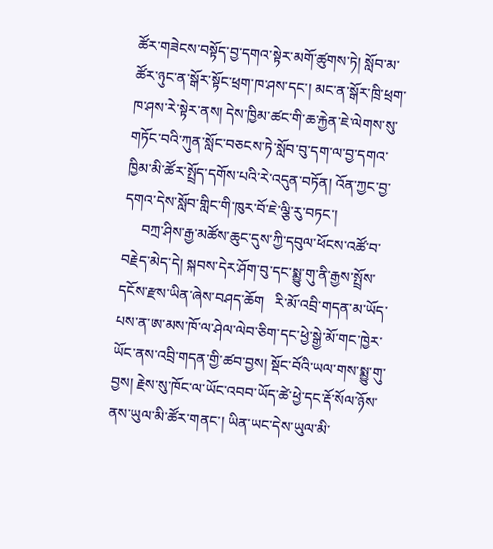ཚོར་གཟེངས་བསྟོད་བྱ་དགའ་སྟེར་མགོ་ཚུགས་ཏེ། སློབ་མ་ཚོར་ཉུང་ན་སྒོར་སྟོང་ཕྲག་ཁ་ཤས་དང་། མང་ན་སྒོར་ཁྲི་ཕྲག་ཁ་ཤས་རེ་སྟེར་ནས། དེས་ཁྱིམ་ཚང་གི་ཆ་རྐྱེན་ཇེ་ལེགས་སུ་གཏོང་བའི་ཀུན་སློང་བཅངས་ཏེ་སློབ་བུ་དག་ལ་བྱ་དགའ་ཁྱིམ་མི་ཚོར་སྤྲོད་དགོས་པའི་རེ་འདུན་བཏོན། འོན་ཀྱང་བྱ་དགའ་དེས་སློབ་གླིང་གི་ཁུར་བོ་ཇེ་ལྕི་རུ་བཏང་།
     བཀྲ་ཤིས་རྒྱ་མཚོས་ཆུང་དུས་ཀྱི་དབུལ་ཕོངས་འཚོ་བ་བརྗེད་མེད་དེ། སྐབས་དེར་ཤོག་བུ་དང་སྨྱུ་གུ་ནི་རྒྱས་སྤྲོས་དངོས་རྫས་ཡིན་ཞེས་བཤད་ཆོག   རི་མོ་འབྲི་གདན་མ་ཡོད་པས་ན་ཨ་མས་ཁོ་ལ་ཤེལ་ལེབ་ཅིག་དང་ཕྱེ་སྒྱེ་མོ་གང་ཁྱེར་ཡོང་ནས་འབྲི་གདན་གྱི་ཚབ་བྱས། སྡོང་བོའི་ཡལ་གས་སྨྱུ་གུ་བྱས། རྗེས་སུ་ཁོང་ལ་ཡོང་འབབ་ཡོད་ཚེ་ཕྱེ་དང་རྡོ་སོལ་ཉོས་ནས་ཡུལ་མི་ཚོར་གནང་། ཡིན་ཡང་དེས་ཡུལ་མི་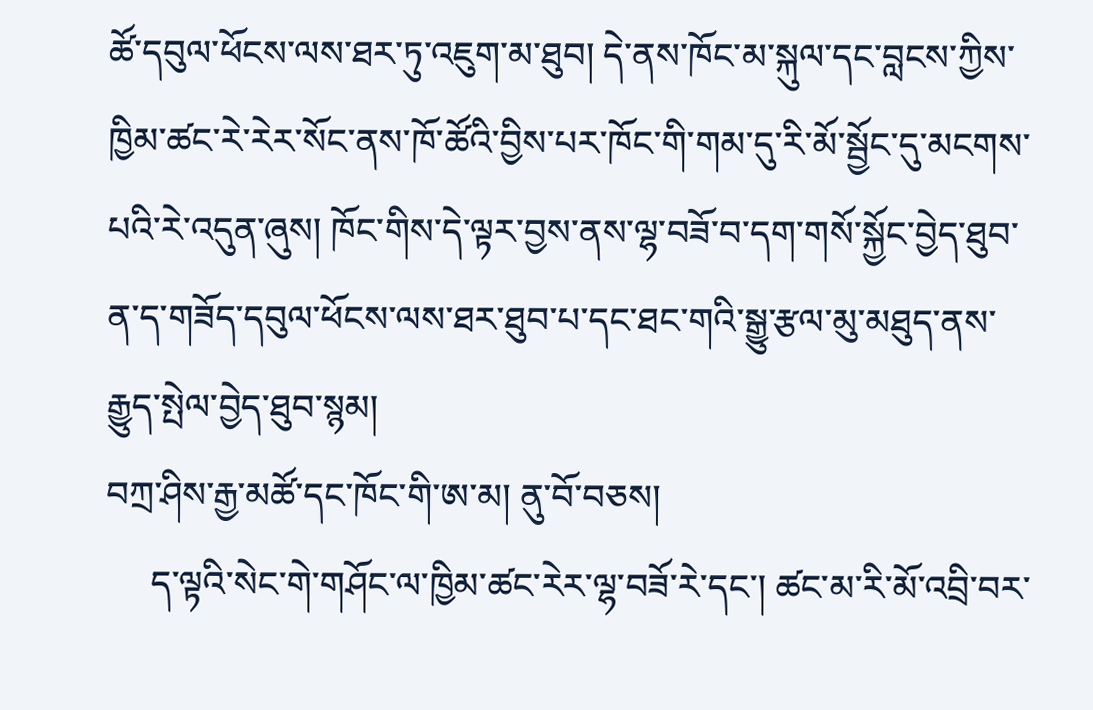ཚོ་དབུལ་ཕོངས་ལས་ཐར་ཏུ་འཇུག་མ་ཐུབ། དེ་ནས་ཁོང་མ་སྐུལ་དང་བླངས་ཀྱིས་ཁྱིམ་ཚང་རེ་རེར་སོང་ནས་ཁོ་ཚོའི་བྱིས་པར་ཁོང་གི་གམ་དུ་རི་མོ་སྦྱོང་དུ་མངགས་པའི་རེ་འདུན་ཞུས། ཁོང་གིས་དེ་ལྟར་བྱས་ནས་ལྷ་བཟོ་བ་དག་གསོ་སྐྱོང་བྱེད་ཐུབ་ན་ད་གཟོད་དབུལ་ཕོངས་ལས་ཐར་ཐུབ་པ་དང་ཐང་གའི་སྒྱུ་རྩལ་མུ་མཐུད་ནས་རྒྱུད་སྤེལ་བྱེད་ཐུབ་སྙམ།
བཀྲ་ཤིས་རྒྱ་མཚོ་དང་ཁོང་གི་ཨ་མ། ནུ་བོ་བཅས།
     ད་ལྟའི་སེང་གེ་གཤོང་ལ་ཁྱིམ་ཚང་རེར་ལྷ་བཟོ་རེ་དང་། ཚང་མ་རི་མོ་འབྲི་བར་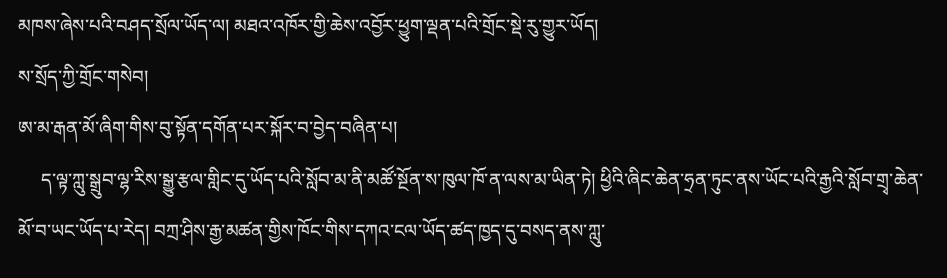མཁས་ཞེས་པའི་བཤད་སྲོལ་ཡོད་ལ། མཐའ་འཁོར་གྱི་ཆེས་འབྱོར་ཕྱུག་ལྡན་པའི་གྲོང་སྡེ་རུ་གྱུར་ཡོད།
ས་སྲོད་ཀྱི་གྲོང་གསེབ།
ཨ་མ་རྒན་མོ་ཞིག་གིས་བུ་སྟོན་དགོན་པར་སྐོར་བ་བྱེད་བཞིན་པ།
     ད་ལྟ་ཀླུ་སྒྲུབ་ལྷ་རིས་སྒྱུ་རྩལ་གླིང་དུ་ཡོད་པའི་སློབ་མ་ནི་མཚོ་སྔོན་ས་ཁུལ་ཁོ་ན་ལས་མ་ཡིན་ཏེ། ཕྱིའི་ཞིང་ཆེན་ཧྲན་ཏུང་ནས་ཡོང་པའི་རྒྱའི་སློབ་གྲྭ་ཆེན་མོ་བ་ཡང་ཡོད་པ་རེད། བཀྲ་ཤིས་རྒྱ་མཚན་གྱིས་ཁོང་གིས་དཀའ་ངལ་ཡོད་ཚད་ཁྱད་དུ་བསད་ནས་ཀླུ་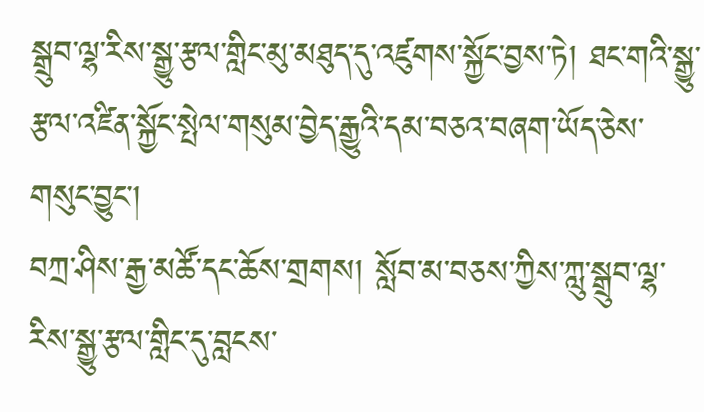སྒྲུབ་ལྷ་རིས་སྒྱུ་རྩལ་གླིང་མུ་མཐུད་དུ་འཛུགས་སྐྱོང་བྱས་ཏེ། ཐང་གའི་སྒྱུ་རྩལ་འཛིན་སྐྱོང་སྤེལ་གསུམ་བྱེད་རྒྱུའི་དམ་བཅའ་བཞག་ཡོད་ཅེས་གསུང་བྱུང་།
བཀྲ་ཤིས་རྒྱ་མཚོ་དང་ཆོས་གྲགས། སློབ་མ་བཅས་ཀྱིས་ཀླུ་སྒྲུབ་ལྷ་རིས་སྒྱུ་རྩལ་གླིང་དུ་བླངས་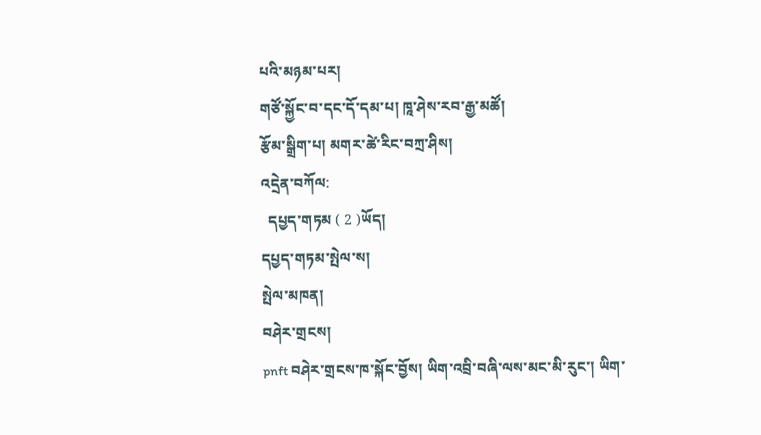པའི་མཉམ་པར།
གཙོ་སྐྱོང་བ་དང་དོ་དམ་པ། ཁཱ་ཤེས་རབ་རྒྱ་མཚོ།
རྩོམ་སྒྲིག་པ། མགར་ཚེ་རིང་བཀྲ་ཤིས།
འདྲེན་བཀོལ:
  དཔྱད་གཏམ ( 2 )ཡོད།
དཔྱད་གཏམ་སྤེལ་ས།
སྤེལ་མཁན།
བཤེར་གྲངས།
pnft བཤེར་གྲངས་ཁ་སྐོང་བྱོས། ཡིག་འབྲི་བཞི་ལས་མང་མི་རུང་། ཡིག་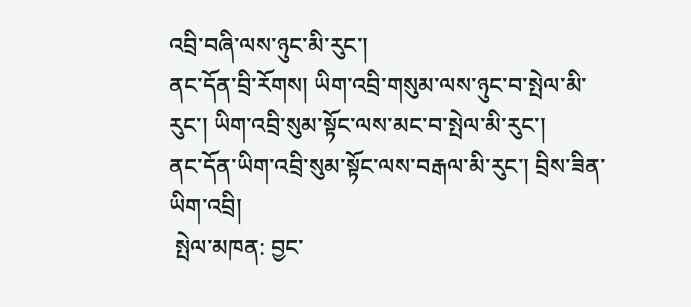འབྲི་བཞི་ལས་ཉུང་མི་རུང་།
ནང་དོན་བྲི་རོགས། ཡིག་འབྲི་གསུམ་ལས་ཉུང་བ་སྤེལ་མི་རུང་། ཡིག་འབྲི་སུམ་སྟོང་ལས་མང་བ་སྤེལ་མི་རུང་།
ནང་དོན་ཡིག་འབྲི་སུམ་སྟོང་ལས་བརྒལ་མི་རུང་། བྲིས་ཟིན་ཡིག་འབྲི།
 སྤེལ་མཁན: བྱང་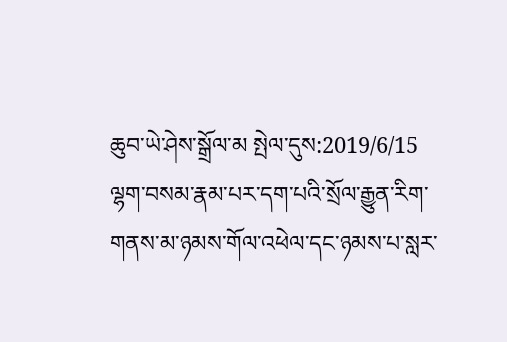ཆུབ་ཡེ་ཤེས་སྒྲོལ་མ སྤེལ་དུས:2019/6/15
ལྷག་བསམ་རྣམ་པར་དག་པའི་སྲོལ་རྒྱུན་རིག་གནས་མ་ཉམས་གོལ་འཕེལ་དང་ཉམས་པ་སླར་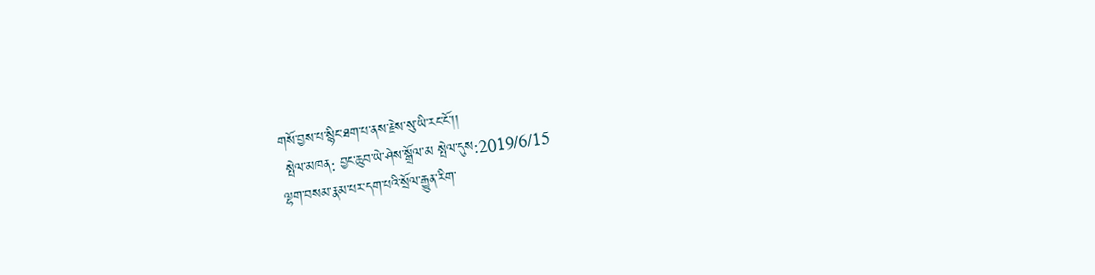གསོ་བྱས་པ་སྙིང་ཐག་པ་ནས་རྗེས་སུ་ཡི་རང་ངོ་།།
 སྤེལ་མཁན: བྱང་ཆུབ་ཡེ་ཤེས་སྒྲོལ་མ སྤེལ་དུས:2019/6/15
ལྷག་བསམ་རྣམ་པར་དག་པའི་སྲོལ་རྒྱུན་རིག་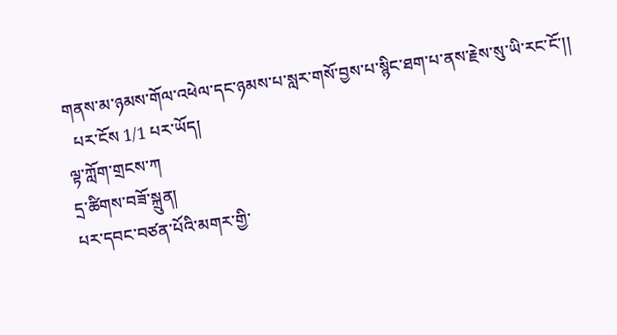གནས་མ་ཉམས་གོལ་འཕེལ་དང་ཉམས་པ་སླར་གསོ་བྱས་པ་སྙིང་ཐག་པ་ནས་རྗེས་སུ་ཡི་རང་ངོ་།།
  པར་ངོས 1/1 པར་ཡོད།
ལྟ་ཀློག་གྲངས་ཀ
དྲ་ཚིགས་བཟོ་སྐྲུན།
པར་དབང་བཙན་པོའི་མགར་གྱི་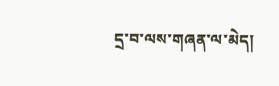དྲ་བ་ལས་གཞན་ལ་མེད།